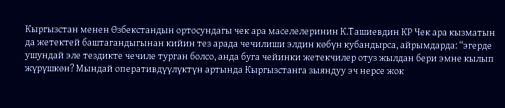Кыргызстан менен Өзбекстандын ортосундагы чек ара маселелеринин К.Ташиевдин КР Чек ара кызматын да жетектей баштагандыгынан кийин тез арада чечилиши элдин көбүн кубандырса, айрымдарда: “эгерде ушундай эле тездикте чечиле турган болсо, анда буга чейинки жетекчилер отуз жылдан бери эмне кылып жүрүшкөн? Мындай оперативдүүлүктүн артында Кыргызстанга зыяндуу эч нерсе жок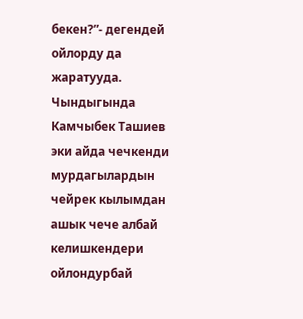бекен?”- дегендей ойлорду да жаратууда.
Чындыгында Камчыбек Ташиев эки айда чечкенди мурдагылардын чейрек кылымдан ашык чече албай келишкендери ойлондурбай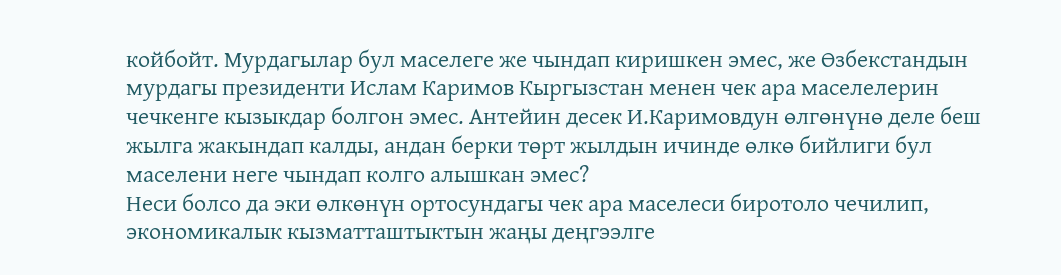койбойт. Мурдагылар бул маселеге же чындап киришкен эмес, же Өзбекстандын мурдагы президенти Ислам Каримов Кыргызстан менен чек ара маселелерин чечкенге кызыкдар болгон эмес. Антейин десек И.Каримовдун өлгөнүнө деле беш жылга жакындап калды, андан берки төрт жылдын ичинде өлкө бийлиги бул маселени неге чындап колго алышкан эмес?
Неси болсо да эки өлкөнүн ортосундагы чек ара маселеси биротоло чечилип, экономикалык кызматташтыктын жаңы деңгээлге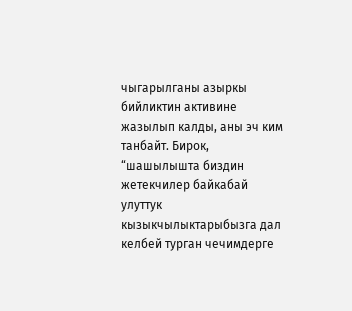чыгарылганы азыркы бийликтин активине жазылып калды, аны эч ким танбайт. Бирок, “шашылышта биздин жетекчилер байкабай улуттук кызыкчылыктарыбызга дал келбей турган чечимдерге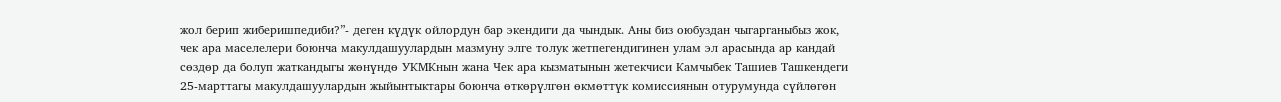жол берип жиберишпедиби?”- деген күдүк ойлордун бар экендиги да чындык. Аны биз оюбуздан чыгарганыбыз жок, чек ара маселелери боюнча макулдашуулардын мазмуну элге толук жетпегендигинен улам эл арасында ар кандай сөздөр да болуп жаткандыгы жөнүндө УКМКнын жана Чек ара кызматынын жетекчиси Камчыбек Ташиев Ташкендеги 25-марттагы макулдашуулардын жыйынтыктары боюнча өткөрүлгөн өкмөттүк комиссиянын отурумунда сүйлөгөн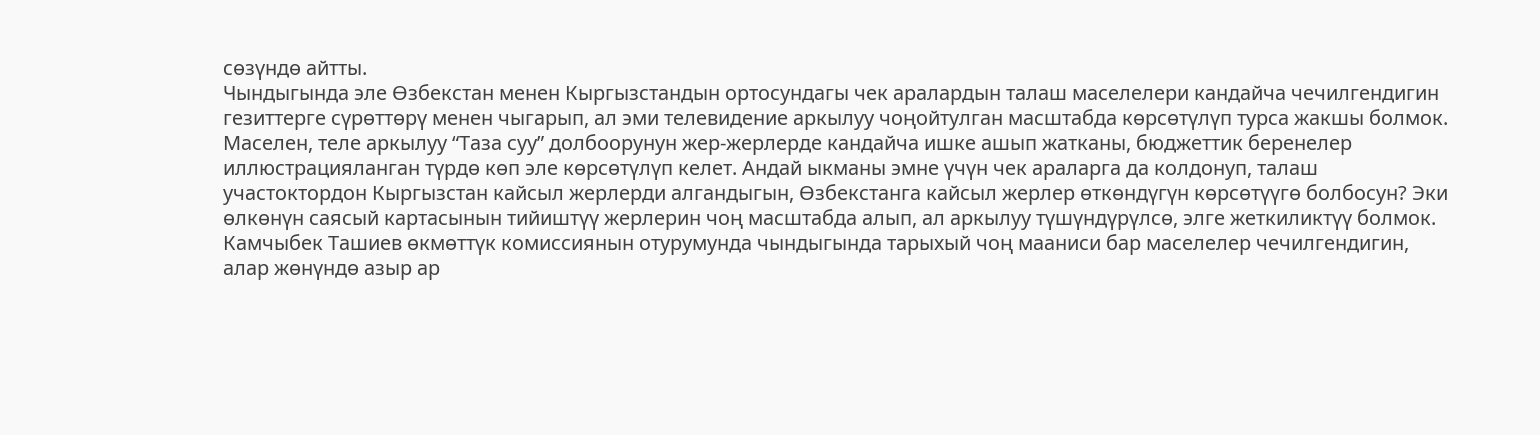сөзүндө айтты.
Чындыгында эле Өзбекстан менен Кыргызстандын ортосундагы чек аралардын талаш маселелери кандайча чечилгендигин гезиттерге сүрөттөрү менен чыгарып, ал эми телевидение аркылуу чоңойтулган масштабда көрсөтүлүп турса жакшы болмок. Маселен, теле аркылуу “Таза суу” долбоорунун жер-жерлерде кандайча ишке ашып жатканы, бюджеттик беренелер иллюстрацияланган түрдө көп эле көрсөтүлүп келет. Андай ыкманы эмне үчүн чек араларга да колдонуп, талаш участоктордон Кыргызстан кайсыл жерлерди алгандыгын, Өзбекстанга кайсыл жерлер өткөндүгүн көрсөтүүгө болбосун? Эки өлкөнүн саясый картасынын тийиштүү жерлерин чоң масштабда алып, ал аркылуу түшүндүрүлсө, элге жеткиликтүү болмок.
Камчыбек Ташиев өкмөттүк комиссиянын отурумунда чындыгында тарыхый чоң мааниси бар маселелер чечилгендигин, алар жөнүндө азыр ар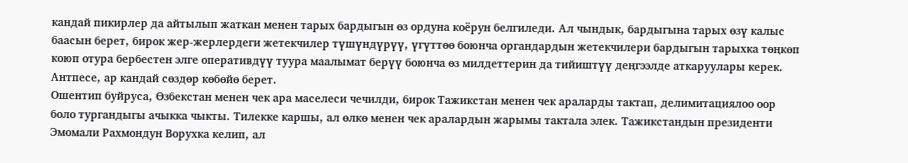кандай пикирлер да айтылып жаткан менен тарых бардыгын өз ордуна коёрун белгиледи. Ал чындык, бардыгына тарых өзү калыс баасын берет, бирок жер-жерлердеги жетекчилер түшүндүрүү, үгүттөө боюнча органдардын жетекчилери бардыгын тарыхка төңкөп коюп отура бербестен элге оперативдүү туура маалымат берүү боюнча өз милдеттерин да тийиштүү деңгээлде аткаруулары керек. Антпесе, ар кандай сөздөр көбөйө берет.
Ошентип буйруса, Өзбекстан менен чек ара маселеси чечилди, бирок Тажикстан менен чек араларды тактап, делимитациялоо оор боло тургандыгы ачыкка чыкты. Тилекке каршы, ал өлкө менен чек аралардын жарымы тактала элек. Тажикстандын президенти Эмомали Рахмондун Ворухка келип, ал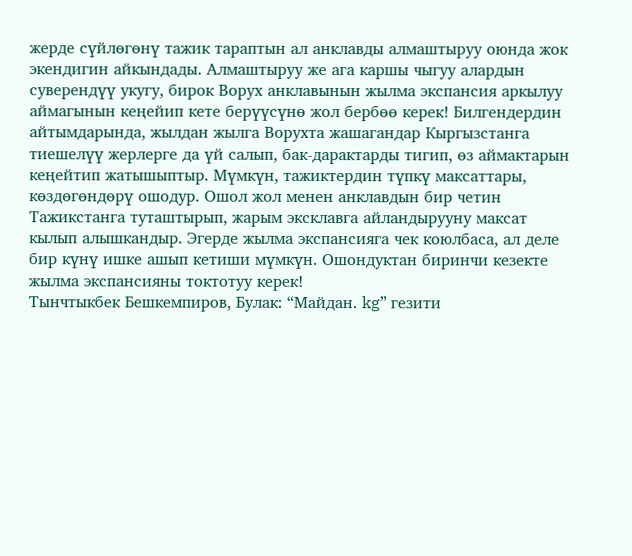жерде сүйлөгөнү тажик тараптын ал анклавды алмаштыруу оюнда жок экендигин айкындады. Алмаштыруу же ага каршы чыгуу алардын суверендүү укугу, бирок Ворух анклавынын жылма экспансия аркылуу аймагынын кеңейип кете берүүсүнө жол бербөө керек! Билгендердин айтымдарында, жылдан жылга Ворухта жашагандар Кыргызстанга тиешелүү жерлерге да үй салып, бак-дарактарды тигип, өз аймактарын кеңейтип жатышыптыр. Мүмкүн, тажиктердин түпкү максаттары, көздөгөндөрү ошодур. Ошол жол менен анклавдын бир четин Тажикстанга туташтырып, жарым эксклавга айландырууну максат кылып алышкандыр. Эгерде жылма экспансияга чек коюлбаса, ал деле бир күнү ишке ашып кетиши мүмкүн. Ошондуктан биринчи кезекте жылма экспансияны токтотуу керек!
Тынчтыкбек Бешкемпиров, Булак: “Майдан. kg” гезити